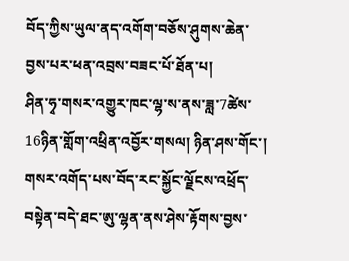བོད་ཀྱིས་ཡུལ་ནད་འགོག་བཅོས་ཤུགས་ཆེན་བྱས་པར་ཕན་འབྲས་བཟང་པོ་ཐོན་པ།
ཤིན་ཧྭ་གསར་འགྱུར་ཁང་ལྷ་ས་ནས་ཟླ་7ཚེས་16ཉིན་གློག་འཕྲིན་འབྱོར་གསལ། ཉིན་ཤས་གོང་། གསར་འགོད་པས་བོད་རང་སྐྱོང་ལྗོངས་འཕྲོད་བསྟེན་བདེ་ཐང་ཨུ་ལྷན་ནས་ཤེས་རྟོགས་བྱས་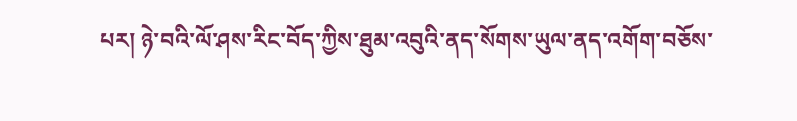པར། ཉེ་བའི་ལོ་ཤས་རིང་བོད་ཀྱིས་ཐུམ་འབུའི་ནད་སོགས་ཡུལ་ནད་འགོག་བཅོས་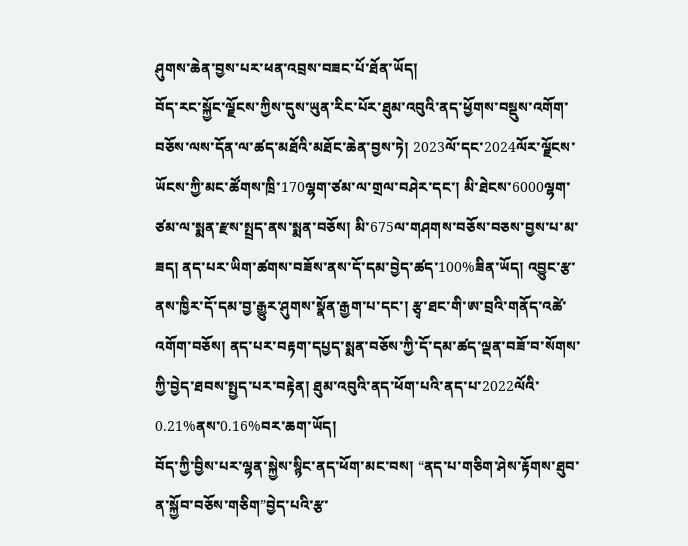ཤུགས་ཆེན་བྱས་པར་ཕན་འབྲས་བཟང་པོ་ཐོན་ཡོད།
བོད་རང་སྐྱོང་ལྗོངས་ཀྱིས་དུས་ཡུན་རིང་པོར་ཐུམ་འབུའི་ནད་ཕྱོགས་བསྡུས་འགོག་བཅོས་ལས་དོན་ལ་ཚད་མཐོའི་མཐོང་ཆེན་བྱས་ཏེ། 2023ལོ་དང་2024ལོར་ལྗོངས་ཡོངས་ཀྱི་མང་ཚོགས་ཁྲི་170ལྷག་ཙམ་ལ་གྲལ་བཤེར་དང་། མི་ཐེངས་6000ལྷག་ཙམ་ལ་སྨན་རྫས་སྤྲད་ནས་སྨན་བཅོས། མི་675ལ་གཤགས་བཅོས་བཅས་བྱས་པ་མ་ཟད། ནད་པར་ཡིག་ཚགས་བཟོས་ནས་དོ་དམ་བྱེད་ཚད་100%ཟིན་ཡོད། འབྱུང་རྩ་ནས་ཁྱིར་དོ་དམ་བྱ་རྒྱུར་ཤུགས་སྣོན་རྒྱག་པ་དང་། རྩྭ་ཐང་གི་ཨ་བྲའི་གནོད་འཚེ་འགོག་བཅོས། ནད་པར་བརྟག་དཔྱད་སྨན་བཅོས་ཀྱི་དོ་དམ་ཚད་ལྡན་བཟོ་བ་སོགས་ཀྱི་བྱེད་ཐབས་སྤྱད་པར་བརྟེན། ཐུམ་འབུའི་ནད་ཕོག་པའི་ནད་པ་2022ལོའི་0.21%ནས་0.16%བར་ཆག་ཡོད།
བོད་ཀྱི་བྱིས་པར་ལྷན་སྐྱེས་སྙིང་ནད་ཕོག་མང་བས། “ནད་པ་གཅིག་ཤེས་རྟོགས་ཐུབ་ན་སྐྱོབ་བཅོས་གཅིག”བྱེད་པའི་རྩ་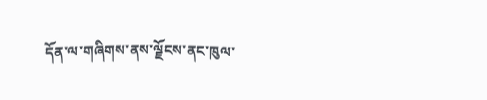དོན་ལ་གཞིགས་ནས་ལྗོངས་ནང་ཁུལ་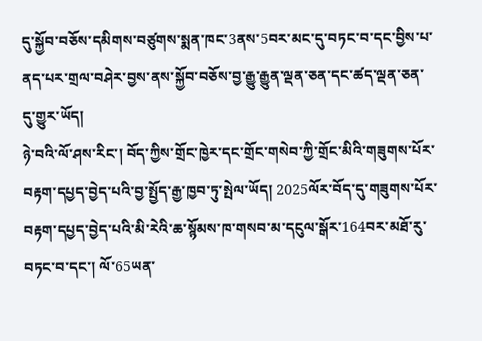དུ་སྐྱོབ་བཅོས་དམིགས་བཙུགས་སྨན་ཁང་3ནས་5བར་མང་དུ་བཏང་བ་དང་བྱིས་པ་ནད་པར་གྲལ་བཤེར་བྱས་ནས་སྐྱོབ་བཅོས་བྱ་རྒྱུ་རྒྱུན་ལྡན་ཅན་དང་ཚད་ལྡན་ཅན་དུ་གྱུར་ཡོད།
ཉེ་བའི་ལོ་ཤས་རིང་། བོད་ཀྱིས་གྲོང་ཁྱེར་དང་གྲོང་གསེབ་ཀྱི་གྲོང་མིའི་གཟུགས་པོར་བརྟག་དཔྱད་བྱེད་པའི་བྱ་སྤྱོད་རྒྱ་ཁྱབ་ཏུ་སྤེལ་ཡོད། 2025ལོར་བོད་དུ་གཟུགས་པོར་བརྟག་དཔྱད་བྱེད་པའི་མི་རེའི་ཆ་སྙོམས་ཁ་གསབ་མ་དངུལ་སྒོར་164བར་མཐོ་རུ་བཏང་བ་དང་། ལོ་65ཡན་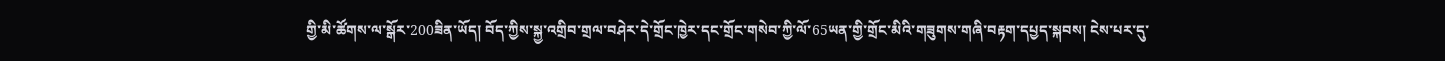གྱི་མི་ཚོགས་ལ་སྒོར་200ཟིན་ཡོད། བོད་ཀྱིས་སྐྱ་འགྲིབ་གྲལ་བཤེར་དེ་གྲོང་ཁྱེར་དང་གྲོང་གསེབ་ཀྱི་ལོ་65ཡན་གྱི་གྲོང་མིའི་གཟུགས་གཞི་བརྟག་དཔྱད་སྐབས། ངེས་པར་དུ་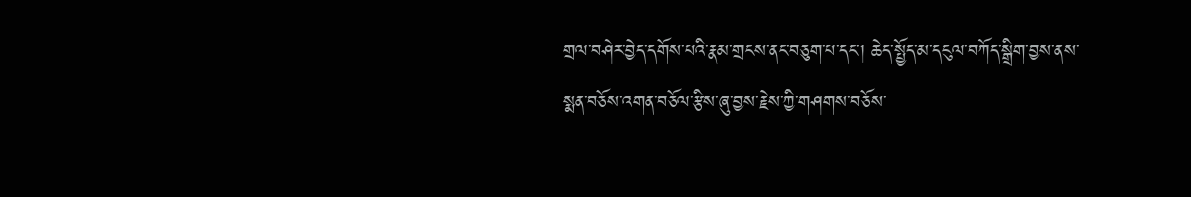གྲལ་བཤེར་བྱེད་དགོས་པའི་རྣམ་གྲངས་ནང་བཅུག་པ་དང་། ཆེད་སྤྱོད་མ་དངུལ་བཀོད་སྒྲིག་བྱས་ནས་སྨན་བཅོས་འགན་བཅོལ་རྩིས་ཞུ་བྱས་རྗེས་ཀྱི་གཤགས་བཅོས་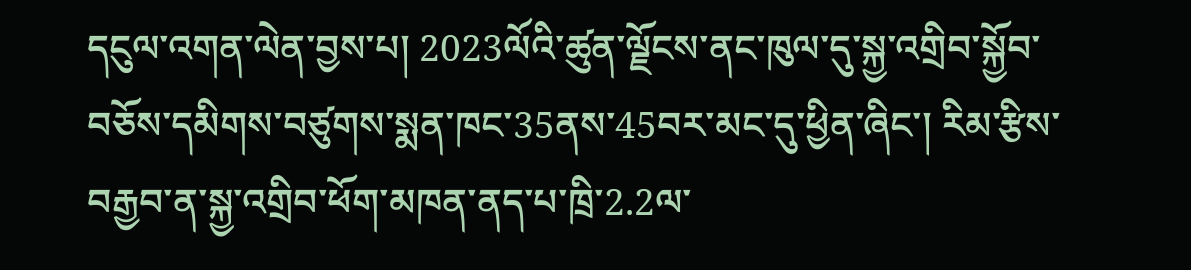དངུལ་འགན་ལེན་བྱས་པ། 2023ལོའི་ཚུན་ལྗོངས་ནང་ཁུལ་དུ་སྐྱ་འགྲིབ་སྐྱོབ་བཅོས་དམིགས་བཙུགས་སྨན་ཁང་35ནས་45བར་མང་དུ་ཕྱིན་ཞིང་། རིམ་རྩིས་བརྒྱབ་ན་སྐྱ་འགྲིབ་ཕོག་མཁན་ནད་པ་ཁྲི་2.2ལ་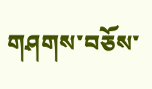གཤགས་བཅོས་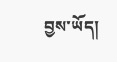བྱས་ཡོད།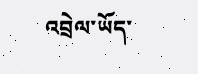འབྲེལ་ཡོད་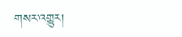གསར་འགྱུར།